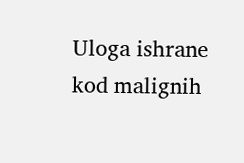Uloga ishrane kod malignih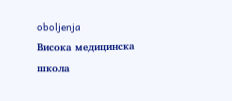oboljenja
Висока медицинска школа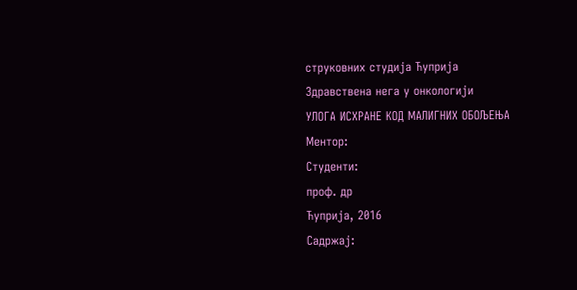струковних студија Ћуприја
Здравствена нега у онкологији
УЛОГА ИСХРАНЕ КОД МАЛИГНИХ ОБОЉЕЊА
Ментор:
Студенти:
проф. др
Ћуприја, 2016
Садржај: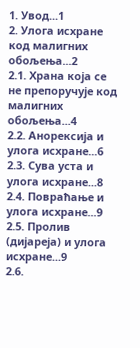1. Увод...1
2. Улога исхране код малигних обољења...2
2.1. Храна која се не препоручује код малигних обољења...4
2.2. Анорексија и улога исхране...6
2.3. Сува уста и улога исхране...8
2.4. Повраћање и улога исхране...9
2.5. Пролив (дијареја) и улога исхране...9
2.6.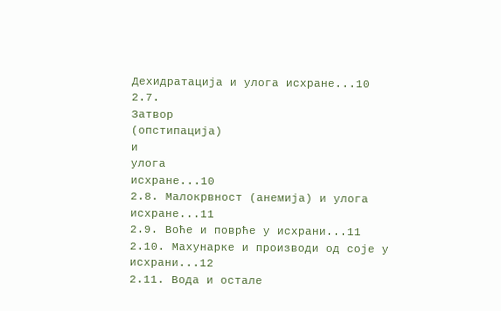Дехидратација и улога исхране...10
2.7.
Затвор
(опстипација)
и
улога
исхране...10
2.8. Малокрвност (анемија) и улога исхране...11
2.9. Воће и поврће у исхрани...11
2.10. Махунарке и производи од соје у исхрани...12
2.11. Вода и остале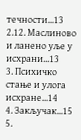течности...13
2.12. Маслиново и ланено уље у исхрани...13
3. Психичко стање и улога исхране...14
4. Закључак...15
5.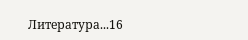Литература...16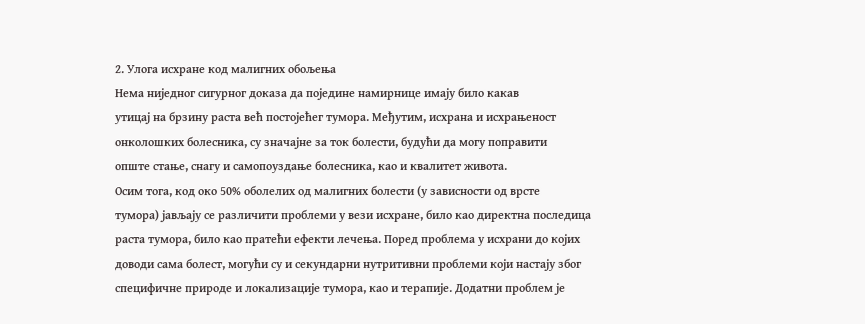2. Улога исхране код малигних обољења
Нема ниједног сигурног доказа да поједине намирнице имају било какав
утицај на брзину раста већ постојећег тумора. Међутим, исхрана и исхрањеност
онколошких болесника, су значајне за ток болести, будући да могу поправити
опште стање, снагу и самопоуздање болесника, као и квалитет живота.
Осим тога, код око 50% оболелих од малигних болести (у зависности од врсте
тумора) јављају се различити проблеми у вези исхране, било као директна последица
раста тумора, било као пратећи ефекти лечења. Поред проблема у исхрани до којих
доводи сама болест, могући су и секундарни нутритивни проблеми који настају због
специфичне природе и локализације тумора, као и терапије. Додатни проблем је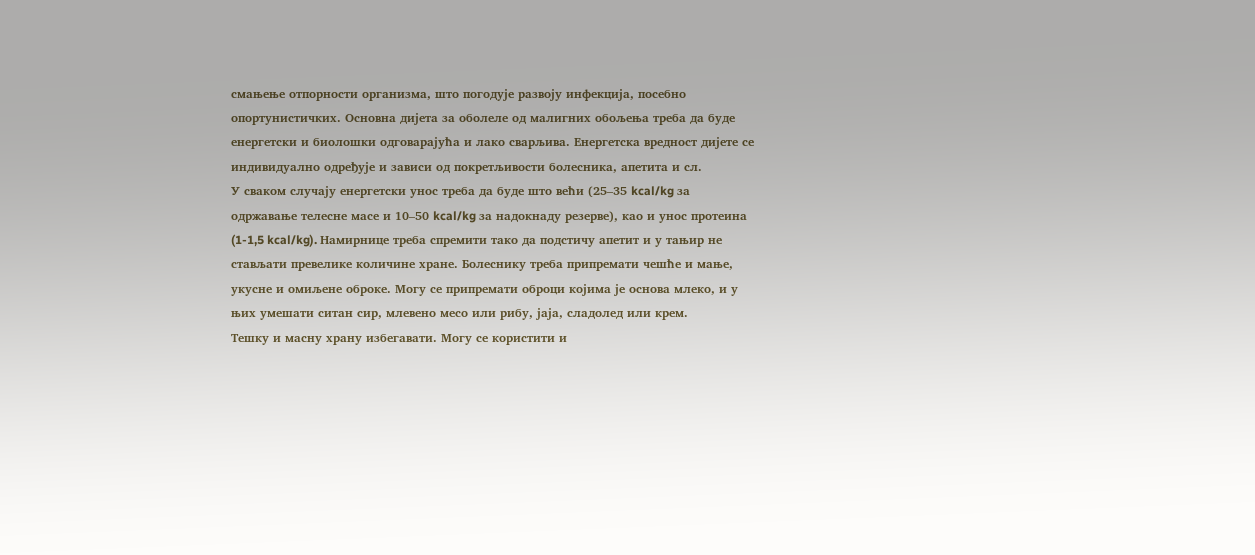смањење отпорности организма, што погодује развоју инфекција, посебно
опортунистичких. Основна дијета за оболеле од малигних обољења треба да буде
енергетски и биолошки одговарајућа и лако сварљива. Енергетска вредност дијете се
индивидуално одређује и зависи од покретљивости болесника, апетита и сл.
У сваком случају енергетски унос треба да буде што већи (25–35 kcal/kg за
одржавање телесне масе и 10–50 kcal/kg за надокнаду резерве), као и унос протеина
(1-1,5 kcal/kg). Намирнице треба спремити тако да подстичу апетит и у тањир не
стављати превелике количине хране. Болеснику треба припремати чешће и мање,
укусне и омиљене оброке. Могу се припремати оброци којима је основа млеко, и у
њих умешати ситан сир, млевено месо или рибу, јаја, сладолед или крем.
Тешку и масну храну избегавати. Могу се користити и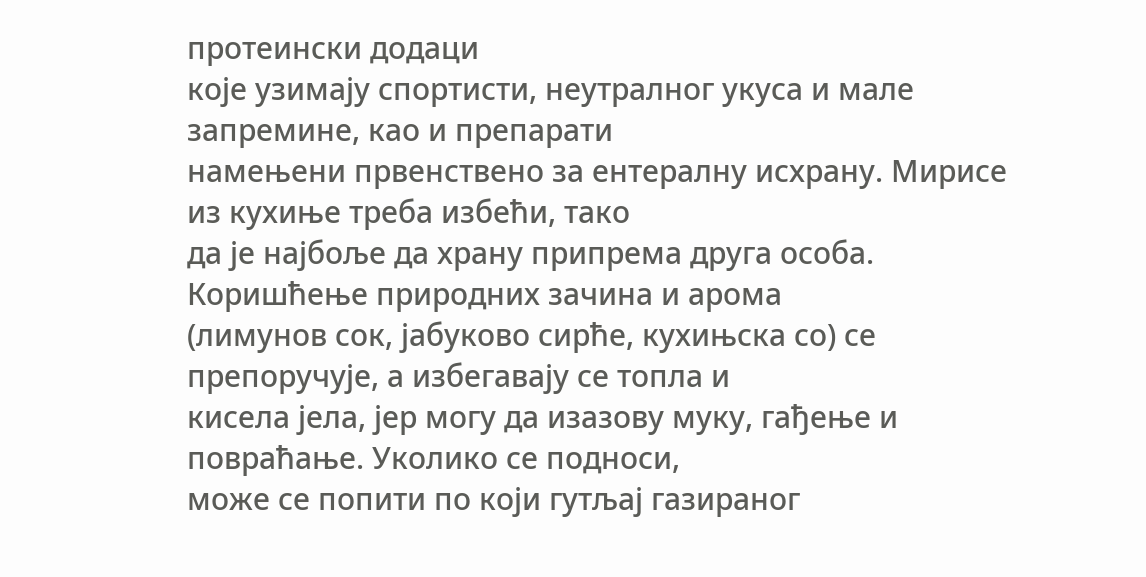протеински додаци
које узимају спортисти, неутралног укуса и мале запремине, као и препарати
намењени првенствено за ентералну исхрану. Мирисе из кухиње треба избећи, тако
да је најбоље да храну припрема друга особа. Коришћење природних зачина и арома
(лимунов сок, јабуково сирће, кухињска со) се препоручује, а избегавају се топла и
кисела јела, јер могу да изазову муку, гађење и повраћање. Уколико се подноси,
може се попити по који гутљај газираног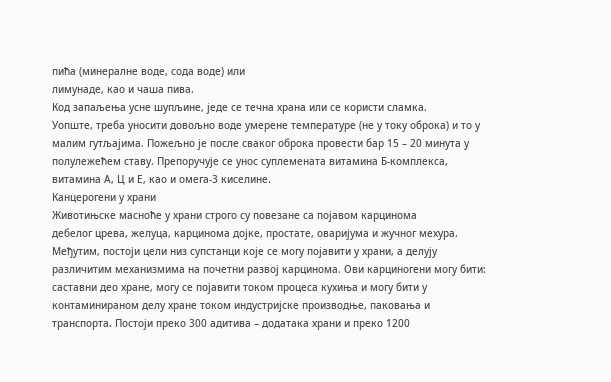пића (минералне воде, сода воде) или
лимунаде, као и чаша пива.
Код запаљења усне шупљине, једе се течна храна или се користи сламка.
Уопште, треба уносити довољно воде умерене температуре (не у току оброка) и то у
малим гутљајима. Пожељно је после сваког оброка провести бар 15 – 20 минута у
полулежећем ставу. Препоручује се унос суплемената витамина Б-комплекса,
витамина А, Ц и Е, као и омега-3 киселине.
Канцерогени у храни
Животињске масноће у храни строго су повезане са појавом карцинома
дебелог црева, желуца, карцинома дојке, простате, оваријума и жучног мехура.
Међутим, постоји цели низ супстанци које се могу појавити у храни, а делују
различитим механизмима на почетни развој карцинома. Ови карциногени могу бити:
саставни део хране, могу се појавити током процеса кухиња и могу бити у
контаминираном делу хране током индустријске производње, паковања и
транспорта. Постоји преко 300 адитива – додатака храни и преко 1200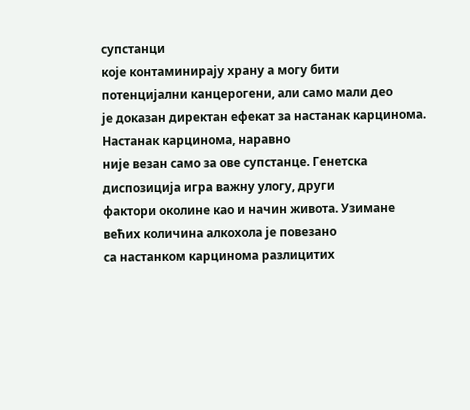супстанци
које контаминирају храну а могу бити потенцијални канцерогени, али само мали део
је доказан директан ефекат за настанак карцинома. Настанак карцинома, наравно
није везан само за ове супстанце. Генетска диспозиција игра важну улогу, други
фактори околине као и начин живота. Узимане већих количина алкохола је повезано
са настанком карцинома разлицитих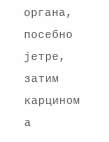органа, посебно јетре, затим карцином а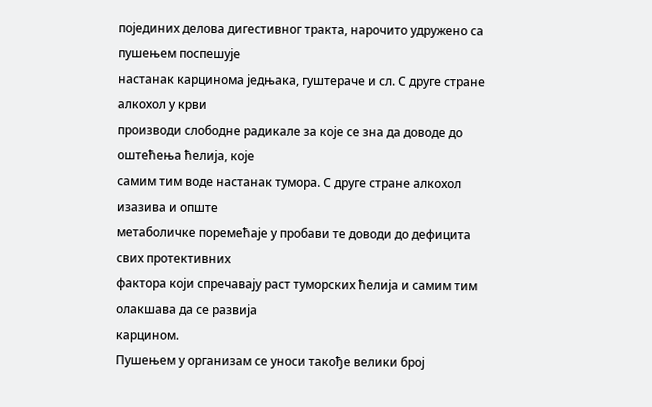појединих делова дигестивног тракта, нарочито удружено са пушењем поспешује
настанак карцинома једњака, гуштераче и сл. С друге стране алкохол у крви
производи слободне радикале за које се зна да доводе до оштећења ћелија, које
самим тим воде настанак тумора. С друге стране алкохол изазива и опште
метаболичке поремећаје у пробави те доводи до дефицита свих протективних
фактора који спречавају раст туморских ћелија и самим тим олакшава да се развија
карцином.
Пушењем у организам се уноси такође велики број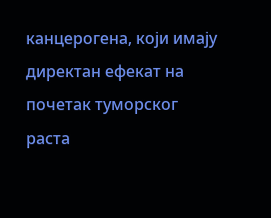канцерогена, који имају
директан ефекат на почетак туморског раста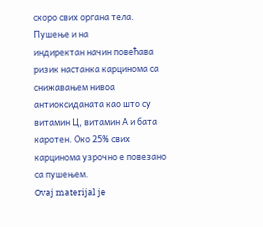скоро свих органа тела. Пушење и на
индиректан начин повећава ризик настанка карцинома са снижавањем нивоа
антиоксиданата као што су витамин Ц, витамин А и бата каротен. Око 25% свих
карцинома узрочно е повезано са пушењем.
Ovaj materijal je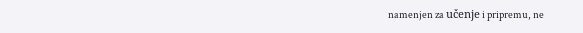namenjen za učenje i pripremu, ne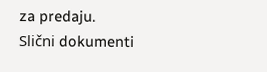za predaju.
Slični dokumenti